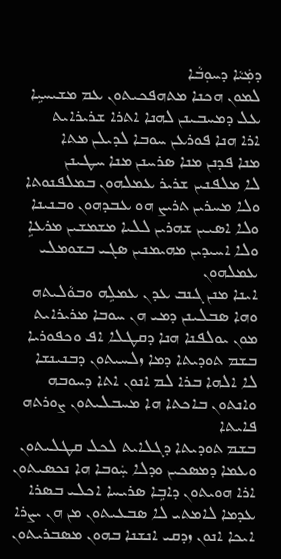ܕܡܲܝܵܐ ܕܚܘܼܒܵܐ
ܠܡܘܢ ܗܟܢܐ ܡܬܗܦܟܝܬܘܢ ܥܡ ܡܫܝܚܝܹܐ
ܥܠ ܕܡܚܒܝܢܢ ܠܗܢܐ ܐܬܪܐ ܫܪܝܪܐܝܬ
ܐܪܐ ܗܢܐ ܦܘܪܥܢ ܚܘܒܐ ܠܕܝܠܢ ܡܬܐ
ܡܢܐ ܦܕܢܢ ܡܢܐ ܣܪܚܢܢ ܡܢܐ ܚܛܝܢܢ
ܠܐ ܡܠܦܢܝܢ ܫܪܝܪ ܥܡܠܗܘܢ ܒܡܠܦܢܘܬܐ
ܘܠܐ ܡܚܪܝܢ ܬܪܝܨ ܗܘ ܥܒܕܗܘܢ ܘܒܢܝܢܐ
ܘܠܐ ܐܣܝܝܢ ܫܗܪܝܢ ܠܠܝܐ ܡܫܡܫܝܢ ܡܪܥܐܹ
ܘܠܐ ܐܚܝܕܝܢ ܡܗܝܡܢܝܢ ܣܓܝ ܒܫܘܡܠܝ ܥܡܠܗܘܢ
ܐܝܢܐ ܡܢܢ ܓܢܒ ܥܕܢ ܥܡܠܹܗ ܘܒܘܵܠܝܬܗ
ܘܗܐ ܣܒܠܝܢܢ ܕܡܝ ܗܢ ܚܘܒܐ ܡܪܝܪܐܝܬ
ܡܘܢ ܝܘܠܦܢܐ ܗܢܐ ܕܩܛܠܐ ܐܦ ܘܟܦܘܪܝܐ
ܒܫܡ ܬܘܕܝܬܐ ܕܡܐ ܙܠܚܝܬܘܢ ܕܒܢܝܢܫܐ
ܠܐ ܐܠܗܐ ܒܪܐ ܠܡ ܐܢܘܢ ܐܬܐ ܕܚܘܒܗ
ܘܐܢܬܘܢ ܒܐܟܬܐ ܗܐ ܡܚܒܠܝܬܘܢ ܨܘܪܬܗ ܦܐܝܬܐ
ܒܫܡ ܬܘܕܝܬܐ ܕܓܠܐܝܬ ܠܟܠ ܩܛܠܝܬܘܢ
ܘܥܡܐ ܕܡܣܟܝܢ ܘܕܠܐ ܚܲܘܒܐ ܗܐ ܢܟܣܝܬܘܢ
ܐܪܐ ܗܘܝܬܘܢ ܕܐܒܹܐ ܣܪܝܚܐ ܐܟܠܝ ܒܣܪܐ
ܥܕܡܐ ܠܐܡܬܝ ܠܐ ܣܒܥܝܬܘܢ ܡܢ ܗܢ ܝܨܪܐ
ܐܝܟܐ ܐܢܘܢ ܙܕܩܝ ܐܢܫܢܐ ܒܗܘܢ ܡܣܒܪܝܬܘܢ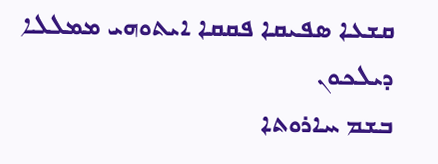ܩܫܥܐ ܣܦܝܩܐ ܦܩܩܐ ܐܝܬܘܗܝ ܡܡܠܠܐ ܕܝܠܟܘܢ
ܒܫܡ ܚܐܪܘܬܐ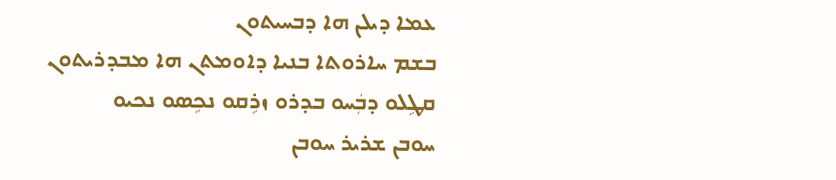ܥܡܐ ܕܝܠܢ ܗܐ ܕܒܚܝܬܘܢ
ܒܫܡ ܚܐܪܘܬܐ ܒܢܝܐ ܕܐܘܡܬܢ ܗܐ ܡܒܕܪܝܬܘܢ
ܩܛܹܠܘ ܕܒܲܚܘ ܒܕܪܘ ܙܪܹܩܘ ܢܟܹܣܘ ܢܟܝܘ
ܚܘܒܢ ܫܪܝܪ ܚܘܒܢ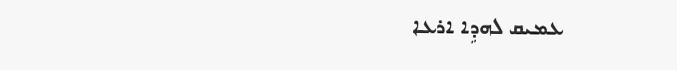ܥܡܝܩ ܠܗܕܹܐ ܐܪܥܐ